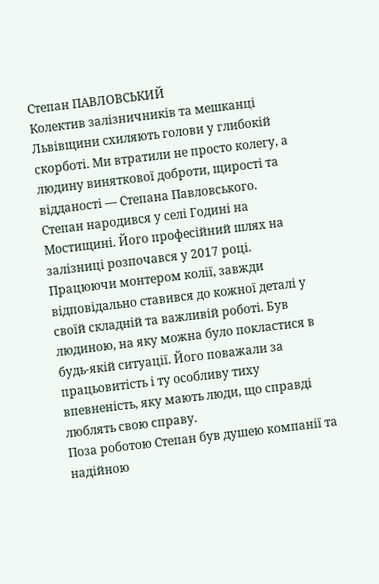Степан ПАВЛОВСЬКИЙ
Колектив залізничників та мешканці Львівщини схиляють голови у глибокій скорботі. Ми втратили не просто колегу, а людину виняткової доброти, щирості та відданості — Степана Павловського.
Степан народився у селі Годині на Мостищині. Його професійний шлях на залізниці розпочався у 2017 році. Працюючи монтером колії, завжди відповідально ставився до кожної деталі у своїй складній та важливій роботі. Був людиною, на яку можна було покластися в будь-якій ситуації. Його поважали за працьовитість і ту особливу тиху впевненість, яку мають люди, що справді люблять свою справу.
Поза роботою Степан був душею компанії та надійною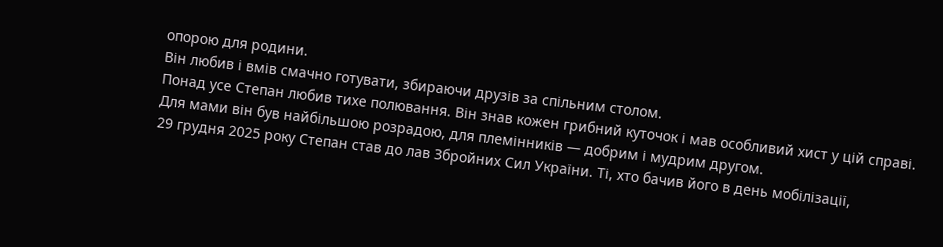опорою для родини.
Він любив і вмів смачно готувати, збираючи друзів за спільним столом.
Понад усе Степан любив тихе полювання. Він знав кожен грибний куточок і мав особливий хист у цій справі.
Для мами він був найбільшою розрадою, для племінників — добрим і мудрим другом.
29 грудня 2025 року Степан став до лав Збройних Сил України. Ті, хто бачив його в день мобілізації,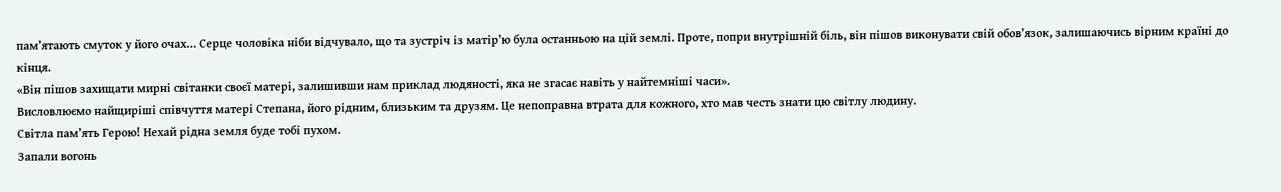пам’ятають смуток у його очах… Серце чоловіка ніби відчувало, що та зустріч із матір’ю була останньою на цій землі. Проте, попри внутрішній біль, він пішов виконувати свій обов’язок, залишаючись вірним країні до кінця.
«Він пішов захищати мирні світанки своєї матері, залишивши нам приклад людяності, яка не згасає навіть у найтемніші часи».
Висловлюємо найщиріші співчуття матері Степана, його рідним, близьким та друзям. Це непоправна втрата для кожного, хто мав честь знати цю світлу людину.
Світла пам’ять Герою! Нехай рідна земля буде тобі пухом.
Запали вогонь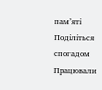пам’яті
Поділіться спогадом
Працювали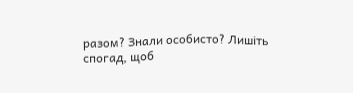разом? Знали особисто? Лишіть спогад, щоб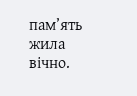пам’ять жила вічно.